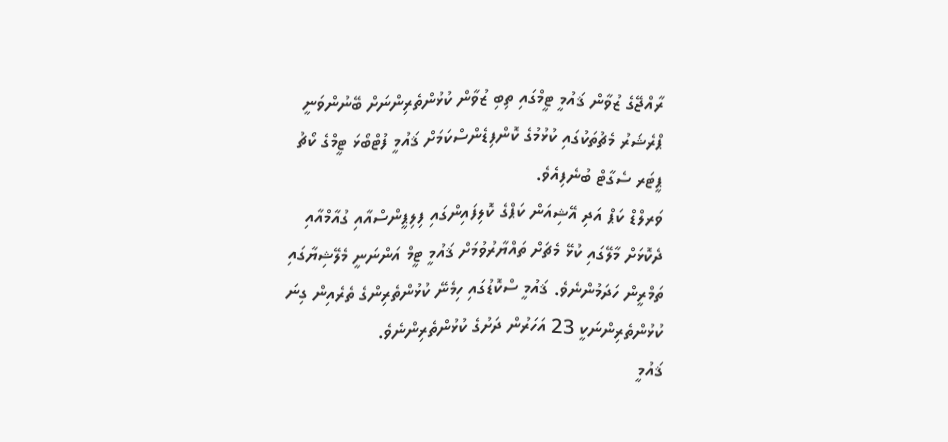ރާއްޖޭގެ ޒުވާން ޤައުމީ ޓީމްގައި ތިބި ޒުވާން ކުޅުންތެރިންނަށް ބޭނުންވަނީ ޕްރެޝަރު މެޗުތަކުގައި ކުޅުމުގެ ކޮންފިޑެންސްކަމަށް ޤައުމީ ފުޓްބޯޅަ ޓީމްގެ ކޯޗު ޕީޓަރ ސެގާޓް ބުނެފިއެވެ.
ވަރލްޑް ކަޕް އަދި އޭޝިއަން ކަޕްގެ ކޮލިފައިންގައި ފިލިޕީންސްއާއި ގުއާމްއާއި ދެކޮޅަށް މާލޭގައި ކުޅޭ މެޗަށް ތައްޔާރުވުމަށް ޤައުމީ ޓީމް އަންނަނީ މެލޭޝިޔާގައި ތަމްރީން ހަދަމުންނެވެ. ޤައުމީ ސްކޮޑުގައި ހިމެނޭ ކުޅުންތެރިންގެ ތެރެއިން ގިނަ ކުޅުންތެރިންނަކީ 23 އަހަރުން ދަށުގެ ކުޅުންތެރިންނެވެ.
ޤައުމީ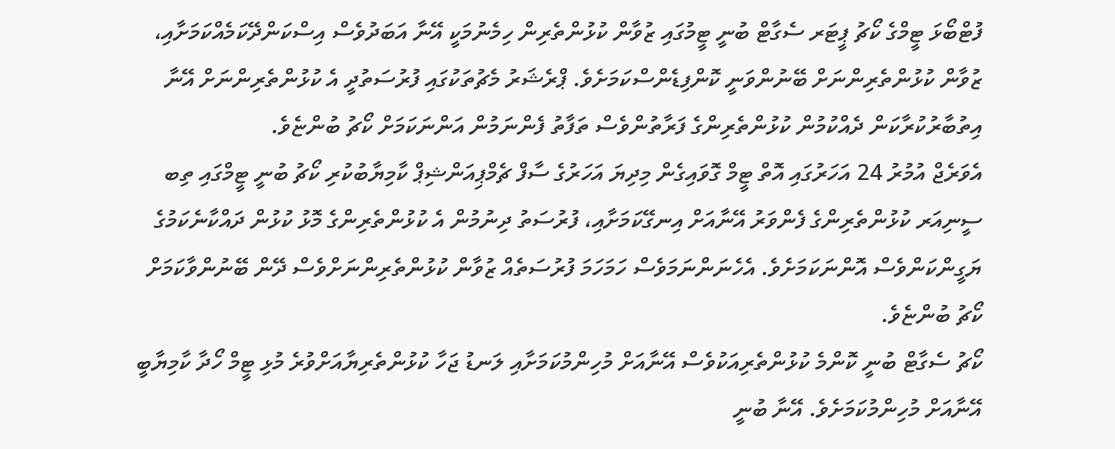ފުޓްބޯޅަ ޓީމްގެ ކޯޗު ޕީޓަރ ސެގާޓް ބުނީ ޓީމުގައި ޒުވާން ކުޅުންތެރިން ހިމެނުމަކީ އޭނާ އަބަދުވެސް އިސްކަންދޭކަމެއްކަމަށާއި، ޒުވާން ކުޅުންތެރިންނަށް ބޭނުންވަނީ ކޮންފިޑެންސްކަމަށެވެ. ޕްރެޝަރު މެޗުތަކުގައި ފުރުސަތުދީ އެ ކުޅުންތެރިންނަށް އޭނާ އިތުބާރުކުރާކަން ދެއްކުމުން ކުޅުންތެރިންގެ ފަރާތުންވެސް ތަފާތު ފެންނަމުން އަންނަކަމަށް ކޯޗު ބުންޏެވެ.
އެވަރެޖް އުމުރު 24 އަހަރުގައި އޮތް ޓީމް ގޮވައިގެން މިދިޔަ އަހަރުގެ ސާފް ޗެމްޕިއަންޝިޕް ކާމިޔާބުކުރި ކޯޗު ބުނީ ޓީމްގައި ތިބ ސީނިއަރ ކުޅުންތެރިންގެ ފެންވަރު އޭނާއަށް އިނގޭކަމަށާއި، ފުރުސަތު ދިނުމުން އެ ކުޅުންތެރިންގެ މޮޅު ކުޅުން ދައްކާނެކަމުގެ ޔަގީންކަންވެސް އޮންނަކަމަށެވެ. އެހެނަންނަމަވެސް ހަމަހަމަ ފުރުސަތެއް ޒުވާން ކުޅުންތެރިންނަށްވެސް ދޭން ބޭނުންވާކަމަށް ކޯޗު ބުންޏެވެ.
ކޯޗު ސެގާޓް ބުނީ ކޮންމެ ކުޅުންތެރިއަކުވެސް އޭނާއަށް މުހިންމުކަމަށާއި ލަނޑު ޖަހާ ކުޅުންތެރިޔާއަށްވުރެ މުޅި ޓީމް ހޯދާ ކާމިޔާބީ އޭނާއަށް މުހިންމުކަމަށެވެ. އޭނާ ބުނީ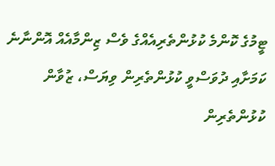ޓީމުގެ ކޮންމެ ކުޅުންތެރިއެއްގެ ވެސް ޒިންމާއެއް އޮންނާނެ ކަމަށާއި ދުވަސްވީ ކުޅުންތެރިން ވިޔަސް، ޒުވާން ކުޅުންތެރިން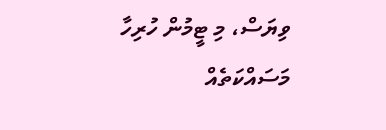ވިޔަސް، މި ޓީމުން ހުރިހާ މަސައްކަތެއް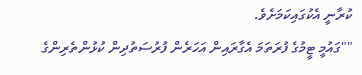ކުރާނީ އެކުގައިކަމަށެވެ.
""ގައުމީ ޓީމުގެ ފުރަތަމަ އެގާރައިން އަހަރެން ފުރުސަތުދިން ކުޅުންތެރިންގެ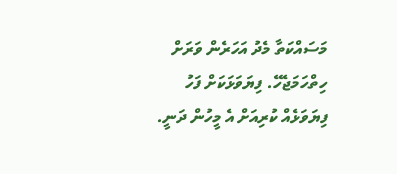މަސައްކަތާ މެދު އަހަރެން ވަރަށް ހިތްހަމަޖެހޭ. ފިޔަވަޅަކަށް ފަހު ފިޔަވަޅެއް ކުރިއަށް އެ މީހުން ދަނީ.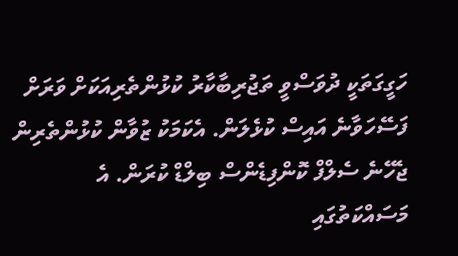ހަގީގަތަކީ ދުވަސްވީ ތަޖުރިބާކާރު ކުޅުންތެރިއަކަށް ވަރަށް ފަސޭހަވާނެ އައިސް ކުޅެލަން. އެކަމަކު ޒުވާން ކުޅުންތެރިން ޖެހޭނެ ސެލްފް ކޮންފިޑެންސް ބިލްޑް ކުރަން. އެ މަސައްކަތުގައި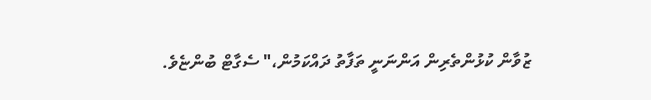ޒުވާން ކުޅުންތެރިން އަންނަނީ ތަފާތު ދައްކަމުން،" ސެގާޓް ބުންޏެވެ.